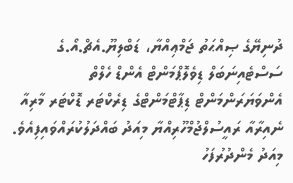ދުނިޔޭގެ ޞިއްޙަތު ޖަމްޢިއްޔާ، ޑަބްލިޔޫ.އެޗް.އޯ.ގެ ސަސްޓެއިނަބަލް ޑިވެލޮޕްމަންޓް އެންޑް ހެލްތް އެންވަޔަރަންމަންޓް ޑިޕާޓްމަންޓްގެ ޑިރެކްޓަރ ޑޮކްޓަރ މާރިއާ ނެއިރާއާ ރައީސުލްޖުމްހޫރިއްޔާ މިއަދު ބައްދަލުކުރައްވައިފިއެވެ.
މިއަދު މެންދުރުފަހު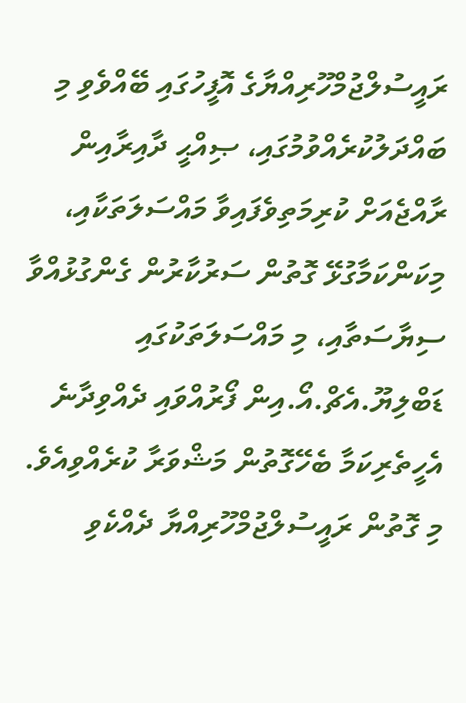ރައީސުލްޖުމްހޫރިއްޔާގެ އޮފީހުގައި ބޭއްވެވި މި ބައްދަލުކުރެއްވުމުގައި، ޞިއްޙީ ދާއިރާއިން ރާއްޖެއަށް ކުރިމަތިވެފައިވާ މައްސަލަތަކާއި، މިކަންކަމާގުޅޭ ގޮތުން ސަރުކާރުން ގެންގުޅުއްވާ ސިޔާސަތާއި، މި މައްސަލަތަކުގައި ޑަބްލިޔޫ.އެޗް.އޯ.އިން ފޯރުއްވައި ދެއްވިދާނެ އެހީތެރިކަމާ ބެހޭގޮތުން މަޝްވަރާ ކުރެއްވިއެވެ.
މި ގޮތުން ރައީސުލްޖުމްހޫރިއްޔާ ދެއްކެވި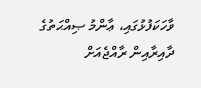ވާހަކަފުޅުގައި، ޢާންމު ޞިއްޙަތުގެ ދާއިރާއިން ރާއްޖެއަށް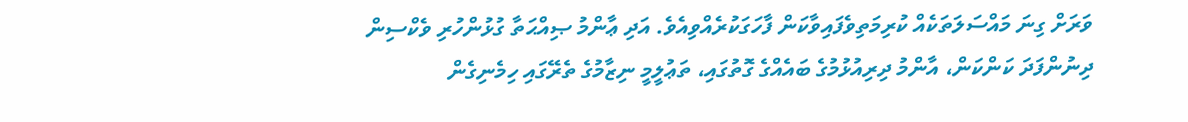ވަރަށް ގިނަ މައްސަލަތަކެއް ކުރިމަތިވެފައިވާކަން ފާހަގަކުރެއްވިއެވެ. އަދި ޢާންމު ޞިއްޙަތާ ގުޅުންހުރި ވެކްސިން ދިނުންފަދަ ކަންކަން، އާންމު ދިރިއުޅުމުގެ ބައެއްގެ ގޮތުގައި، ތަޢުލީމީ ނިޒާމުގެ ތެރޭގައި ހިމެނިގެން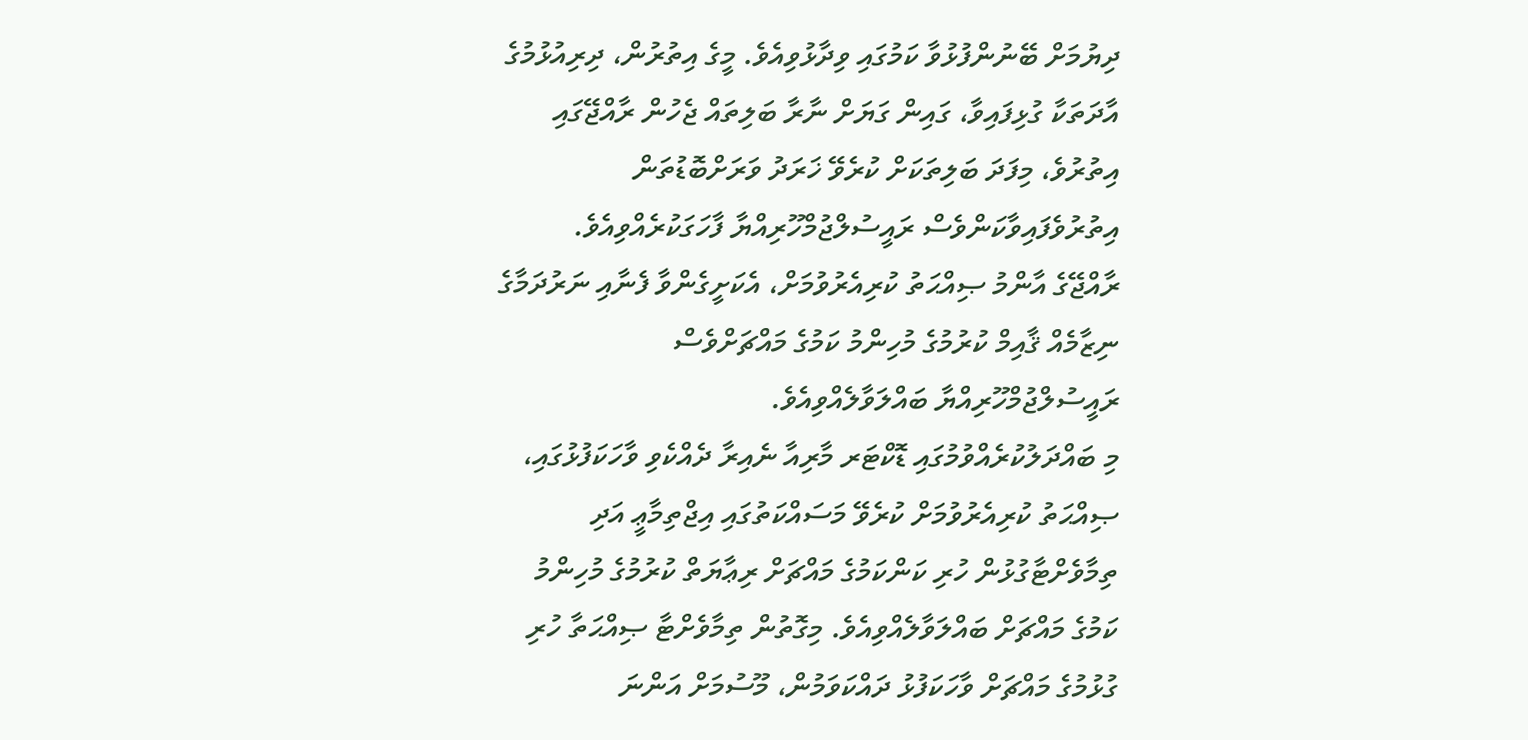ދިޔުމަށް ބޭނުންފުޅުވާ ކަމުގައި ވިދާޅުވިއެވެ. މީގެ އިތުރުން، ދިރިއުޅުމުގެ އާދަތަކާ ގުޅިފައިވާ، ގައިން ގަޔަށް ނާރާ ބަލިތައް ޖެހުން ރާއްޖޭގައި އިތުރުވެ، މިފަދަ ބަލިތަކަށް ކުރެވޭ ޚަރަދު ވަރަށްބޮޑުތަން އިތުރުވެފައިވާކަންވެސް ރައީސުލްޖުމްހޫރިއްޔާ ފާހަގަކުރެއްވިއެވެ.
ރާއްޖޭގެ އާންމު ޞިއްޙަތު ކުރިއެރުވުމަށް، އެކަށީގެންވާ ފެނާއި ނަރުދަމާގެ ނިޒާމެއް ޤާއިމް ކުރުމުގެ މުހިންމު ކަމުގެ މައްޗަށްވެސް ރައީސުލްޖުމްހޫރިއްޔާ ބައްލަވާލެއްވިއެވެ.
މި ބައްދަލުކުރެއްވުމުގައި ޑޮކްޓަރ މާރިއާ ނެއިރާ ދެއްކެވި ވާހަކަފުޅުގައި، ޞިއްޙަތު ކުރިއެރުވުމަށް ކުރެވޭ މަސައްކަތުގައި އިޖްތިމާޢީ އަދި ތިމާވެށްޓާގުޅުން ހުރި ކަންކަމުގެ މައްޗަށް ރިޢާޔަތް ކުރުމުގެ މުހިންމު ކަމުގެ މައްޗަށް ބައްލަވާލެއްވިއެވެ. މިގޮތުން ތިމާވެށްޓާ ޞިއްޙަތާ ހުރި ގުޅުމުގެ މައްޗަށް ވާހަކަފުޅު ދައްކަވަމުން، މޫސުމަށް އަންނަ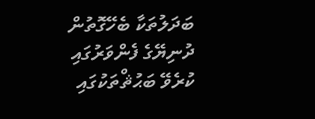ބަދަލުތަކާ ބެހޭގޮތުން ދުނިޔޭގެ ފެންވަރުގައި ކުރެވޭ ބަޙުޘްތަކުގައި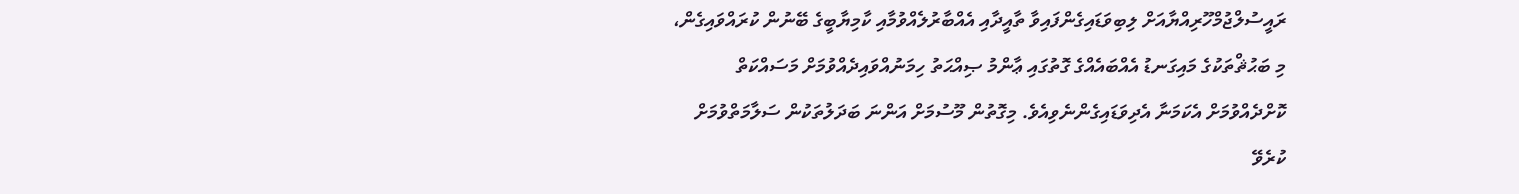ރައީސުލްޖުމްހޫރިއްޔާއަށް ލިބިވަޑައިގެންފައިވާ ތާއީދާއި އެއްބާރުލެއްވުމާއި ކާމިޔާބީގެ ބޭނުން ކުރައްވައިގެން، މި ބަޙުޘްތަކުގެ މައިގަނޑު އެއްބައެއްގެ ގޮތުގައި ޢާންމު ޞިއްޙަތު ހިމަނުއްވައިދެއްވުމަށް މަސައްކަތް ކޮށްދެއްވުމަށް އެކަމަނާ އެދިވަޑައިގެންނެވިއެވެ. މިގޮތުން މޫސުމަށް އަންނަ ބަދަލުތަކުން ސަލާމަތްވުމަށް ކުރެވޭ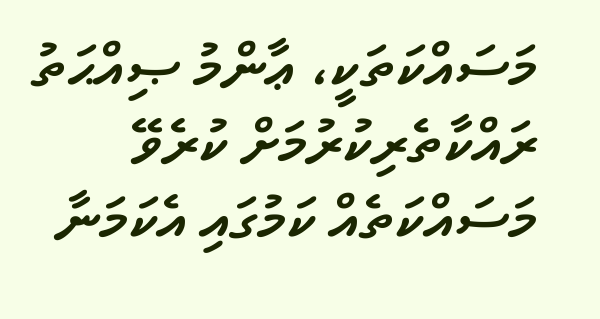މަސައްކަތަކީ، ޢާންމު ޞިއްޙަތު ރައްކާތެރިކުރުމަށް ކުރެވޭ މަސައްކަތެއް ކަމުގައި އެކަމަނާ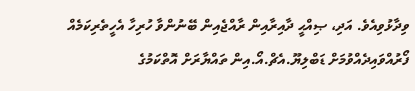ވިދާޅުވިއެވެ. އަދި، ޞިއްޙީ ދާއިރާއިން ރާއްޖެއިން ބޭނުންވާ ހުރިހާ އެހީތެރިކަމެއް ފޯރުއްވައިދެއްވުމަށް ޑަބްލިޔޫ.އެޗް.އޯ.އިން ތައްޔާރަށް އޮތްކަމުގެ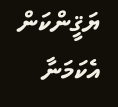ޔަޤީންކަން އެކަމަނާ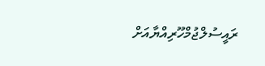ރައީސުލްޖުމްހޫރިއްޔާއަށް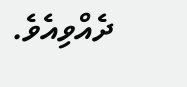ދެއްވިއެވެ.